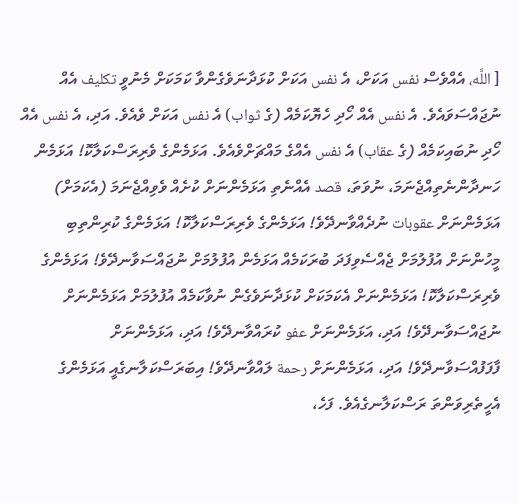[ اللَّه، އެއްވެސް نفس އަކަށް، އެ نفس އަކަށް ކުޅަދާނަވެގެންވާ ކަމަކަށް މެނުވީ تكليف އެއް ނުޖައްސަވައެވެ. އެ نفس އެއް ހޯދި ހެޔޮކަމެއް (ގެ ثواب) އެ نفس އަކަށް ވެއެވެ. އަދި، އެ نفس އެއް ހޯދި ނުބައިކަމެއް (ގެ عقاب) އެ نفس އެއްގެ މައްޗަށްވެއެވެ. އަޅަމެންގެ ވެރިރަސްކަލާކޮ! އަޅަމެން ހަނދާންނެތިއްޖެނަމަ، ނުވަތަ، قصد އެއްނެތި އަޅަމެންނަށް ކުށެއް ވެވިއްޖެނަމަ (އެކަމަށް) އަޅަމެންނަށް عقوبات ނުދެއްވާނދޭވެ! އަޅަމެންގެ ވެރިރަސްކަލާކޮ! އަޅަމެންގެ ކުރިންތިބި މީހުންނަށް އުފުލުމަށް ޖެއްސެވިފަދަ ބުރަކަމެއް އަޅަމެން އުފުލުމަށް ނުޖައްސަވާނދޭވެ! އަޅަމެންގެ ވެރިރަސްކަލާކޮ! އަޅަމެންނަށް އެކަމަކަށް ކުޅަދާނަވެގެން ނުވާކަމެއް އުފުލުމަށް އަޅަމެންނަށް ނުޖައްސަވާނދޭވެ! އަދި، އަޅަމެންނަށް عفو ކުރައްވާނދޭވެ! އަދި، އަޅަމެންނަށް ފާފަފުއްސަވާނދޭވެ! އަދި، އަޅަމެންނަށް رحمة ލައްވާނދޭވެ! އިބަރަސްކަލާނގެއީ އަޅަމެންގެ އެހީތެރިވަންތަ ރަސްކަލާނގެއެވެ. ފަހެ،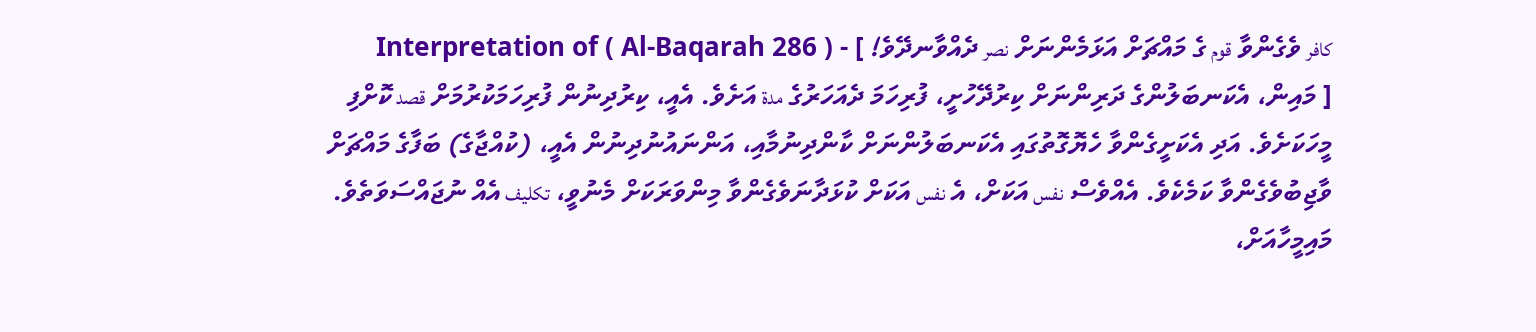كافر ވެގެންވާ قوم ގެ މައްޗަށް އަޅަމެންނަށް نصر ދެއްވާނދޭވެ! ] - Interpretation of ( Al-Baqarah 286 )
[ މައިން، އެކަނބަލުންގެ ދަރިންނަށް ކިރުދޭހުށީ، ފުރިހަމަ ދެއަހަރުގެ مدة އަށެވެ. އެއީ، ކިރުދިނުން ފުރިހަމަކުރުމަށް قصد ކޮށްފި މީހަކަށެވެ. އަދި އެކަށީގެންވާ ހެޔޮގޮތުގައި އެކަނބަލުންނަށް ކާންދިނުމާއި، އަންނައުނުދިނުން އެއީ، (ކުއްޖާގެ) ބަފާގެ މައްޗަށް ވާޖިބުވެގެންވާ ކަމެކެވެ. އެއްވެސް نفس އަކަށް، އެ نفس އަކަށް ކުޅަދާނަވެގެންވާ މިންވަރަކަށް މެނުވީ، تكليف އެއް ނުޖައްސަވަތެވެ. މައިމީހާއަށް،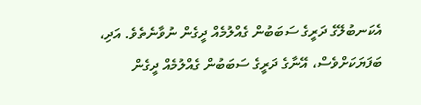އެކަނބުލޭގެ ދަރީގެ ސަބަބުން ގެއްލުމެއް ދީގެން ނުވާނެތެވެ. އަދި، ބަފަޔަކަށްވެސް، އޭނާގެ ދަރީގެ ސަބަބުން ގެއްލުމެއް ދީގެން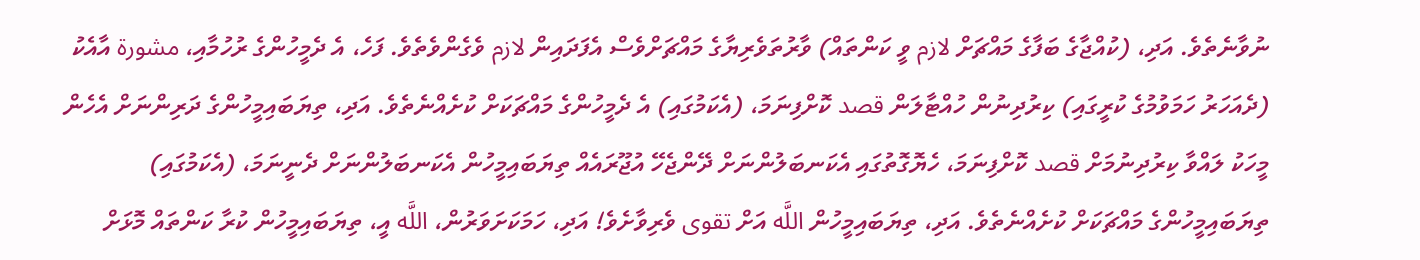ނުވާނެތެވެ. އަދި، (ކުއްޖާގެ ބަފާގެ މައްޗަށް لازم ވީ ކަންތައް) ވާރުތަވެރިޔާގެ މައްޗަށްވެސް އެފަދައިން لازم ވެގެންވެތެވެ. ފަހެ، އެ ދެމީހުންގެ ރުހުމާއި، مشورة އާއެކު (ދެއަހަރު ހަމަވުމުގެ ކުރީގައި) ކިރުދިނުން ހުއްޓާލަން قصد ކޮށްފިނަމަ، (އެކަމުގައި) އެ ދެމީހުންގެ މައްޗަކަށް ކުށެއްނެތެވެ. އަދި، ތިޔަބައިމީހުންގެ ދަރިންނަށް އެހެން މީހަކު ލައްވާ ކިރުދިނުމަށް قصد ކޮށްފިނަމަ، ހެޔޮގޮތުގައި އެކަނބަލުންނަށް ދޭންޖެހޭ އުޖޫރައެއް ތިޔަބައިމީހުން އެކަނބަލުންނަށް ދެނީނަމަ، (އެކަމުގައި) ތިޔަބައިމީހުންގެ މައްޗަކަށް ކުށެއްނެތެވެ. އަދި، ތިޔަބައިމީހުން اللَّه އަށް تقوى ވެރިވާށެވެ! އަދި، ހަމަކަށަވަރުން، اللَّه އީ، ތިޔަބައިމީހުން ކުރާ ކަންތައް މޮޅަށް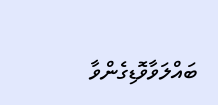ބައްލަވާވޮޑިގެންވާ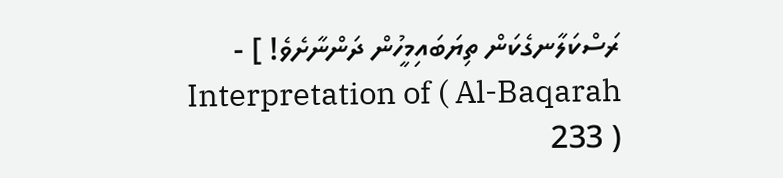ރަސްކަލާނގެކަން ތިޔަބައިމީހުން ދަންނާށެވެ! ] - Interpretation of ( Al-Baqarah 233 )